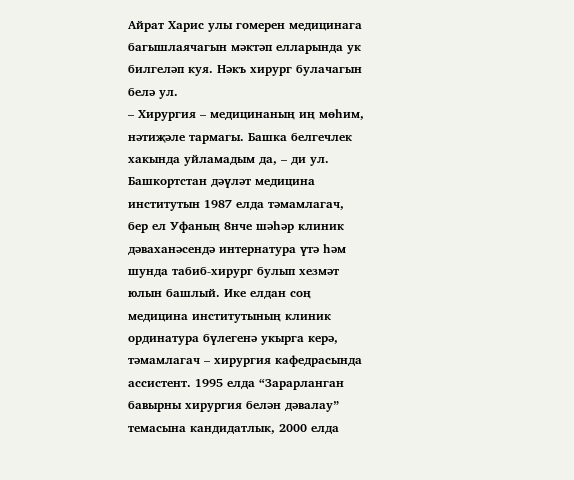Айрат Харис улы гомерен медицинага багышлаячагын мәктәп елларында ук билгеләп куя. Нәкъ хирург булачагын белә ул.
– Хирургия – медицинаның иң мөһим, нәтиҗәле тармагы. Башка белгечлек хакында уйламадым да, – ди ул.
Башкортстан дәүләт медицина институтын 1987 елда тәмамлагач, бер ел Уфаның 8нче шәһәр клиник дәваханәсендә интернатура үтә һәм шунда табиб-хирург булып хезмәт юлын башлый. Ике елдан соң медицина институтының клиник ординатура бүлегенә укырга керә, тәмамлагач – хирургия кафедрасында ассистент. 1995 елда “Зарарланган бавырны хирургия белән дәвалау” темасына кандидатлык, 2000 елда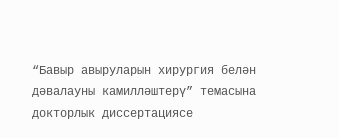“Бавыр авыруларын хирургия белән дәвалауны камилләштерү” темасына докторлык диссертациясе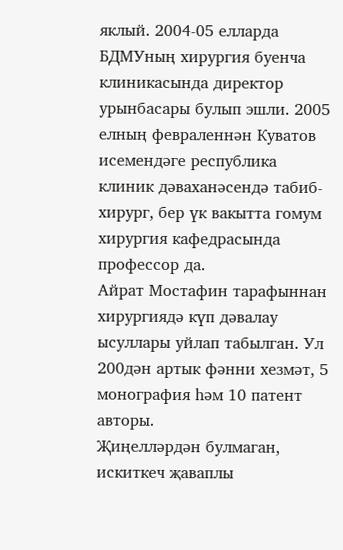яклый. 2004-05 елларда БДМУның хирургия буенча клиникасында директор урынбасары булып эшли. 2005 елның февраленнән Куватов исемендәге республика клиник дәваханәсендә табиб-хирург, бер үк вакытта гомум хирургия кафедрасында профессор да.
Айрат Мостафин тарафыннан хирургиядә күп дәвалау ысуллары уйлап табылган. Ул 200дән артык фәнни хезмәт, 5 монография һәм 10 патент авторы.
Җиңелләрдән булмаган, искиткеч җаваплы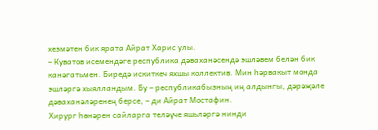хезмәтен бик ярата Айрат Харис улы.
– Куватов исемендәге республика дәваханәсендә эшләвем белән бик канәгатьмен. Биредә искиткеч яхшы коллектив. Мин һәрвакыт монда эшләргә хыялландым. Бу – республикабызның иң алдынгы, дәрәҗәле дәваханәләренең берсе, – ди Айрат Мостафин.
Хирург һөнәрен сайларга теләүче яшьләргә нинди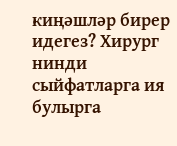киңәшләр бирер идегез? Хирург нинди сыйфатларга ия булырга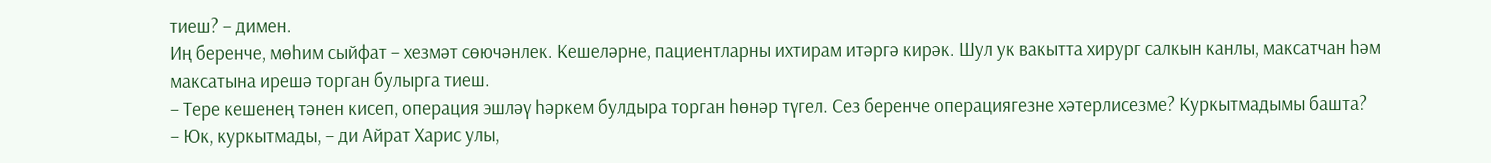тиеш? – димен.
Иң беренче, мөһим сыйфат – хезмәт сөючәнлек. Кешеләрне, пациентларны ихтирам итәргә кирәк. Шул ук вакытта хирург салкын канлы, максатчан һәм максатына ирешә торган булырга тиеш.
– Тере кешенең тәнен кисеп, операция эшләү һәркем булдыра торган һөнәр түгел. Сез беренче операциягезне хәтерлисезме? Куркытмадымы башта?
– Юк, куркытмады, – ди Айрат Харис улы,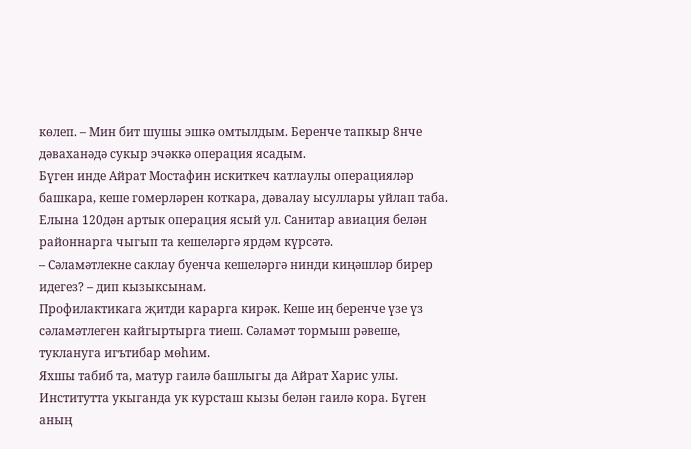көлеп. – Мин бит шушы эшкә омтылдым. Беренче тапкыр 8нче дәваханәдә сукыр эчәккә операция ясадым.
Бүген инде Айрат Мостафин искиткеч катлаулы операцияләр башкара, кеше гомерләрен коткара, дәвалау ысуллары уйлап таба. Елына 120дән артык операция ясый ул. Санитар авиация белән районнарга чыгып та кешеләргә ярдәм күрсәтә.
– Сәламәтлекне саклау буенча кешеләргә нинди киңәшләр бирер идегез? – дип кызыксынам.
Профилактикага җитди карарга кирәк. Кеше иң беренче үзе үз сәламәтлеген кайгыртырга тиеш. Сәламәт тормыш рәвеше, туклануга игътибар мөһим.
Яхшы табиб та, матур гаилә башлыгы да Айрат Харис улы. Институтта укыганда ук курсташ кызы белән гаилә кора. Бүген аның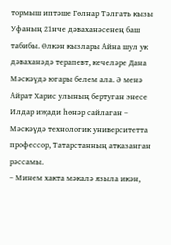тормыш иптәше Гөлнар Тәлгать кызы Уфаның 21нче дәваханәсенең баш табибы. Өлкән кызлары Айна шул ук дәваханәдә терапевт, кечеләре Дана Мәскәүдә югары белем ала. Ә менә Айрат Харис улының бертуган энесе Илдар иҗади һөнәр сайлаган – Мәскәүдә технологик университетта профессор, Татарстанның атказанган рәссамы.
– Минем хакта мәкалә языла икән,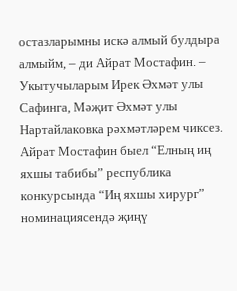остазларымны искә алмый булдыра алмыйм, – ди Айрат Мостафин. – Укытучыларым Ирек Әхмәт улы Сафинга, Мәҗит Әхмәт улы Нартайлаковка рәхмәтләрем чиксез.
Айрат Мостафин быел “Елның иң яхшы табибы” республика конкурсында “Иң яхшы хирург” номинациясендә җиңү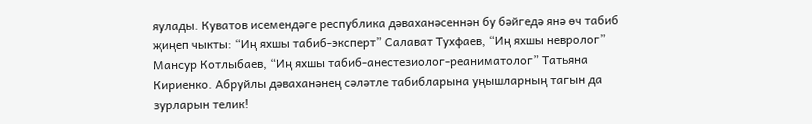яулады. Куватов исемендәге республика дәваханәсеннән бу бәйгедә янә өч табиб җиңеп чыкты: “Иң яхшы табиб-эксперт” Салават Тухфаев, “Иң яхшы невролог” Мансур Котлыбаев, “Иң яхшы табиб-анестезиолог-реаниматолог” Татьяна Кириенко. Абруйлы дәваханәнең сәләтле табибларына уңышларның тагын да зурларын телик!